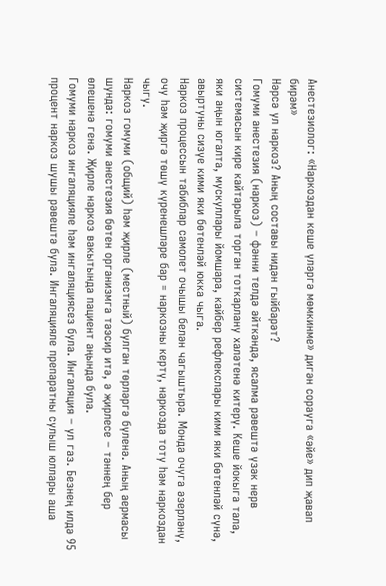Анестезиолог: «Наркоздан кеше үләргә мөмкинме» дигән сорауга «әйе» дип җавап бирәм»
Нәрсә ул наркоз? Аның составы нидән гыйбарәт?
Гомуми анестезия (наркоз) – фәнни телдә әйткәндә, ясалма рәвештә үзәк нерв системасын кире кайтарыла торган тоткарлану халәтенә китерү. Кеше йокыга тала, яки аңын югалта, мускуллары йомшара, кайбер рефлекслары кими яки бөтенләй сүнә, авыртуны сизүе кими яки бөтенләй юкка чыга.
Наркоз процессын табиблар самолет очышы белән чагыштыра. Монда очуга әзерләнү, очу һәм җиргә төшү күренешләре бар = наркозны кертү, наркозда тоту һәм наркоздан чыгу.
Наркоз гомуми (общий) һәм җирле (местный) булган төрләргә бүленә. Аның аермасы шунда: гомуми анестезия бөтен организмга тәэсир итә, ә җирлесе – тәннең бер өлешенә генә. Җирле наркоз вакытында пациент аңында була.
Гомуми наркоз ингаляцияле һәм ингаляциясез була. Ингаляция – ул газ. Безнең илдә 95 процент наркоз шушы рәвештә була. Ингаляцияле препаратны сулыш юллары аша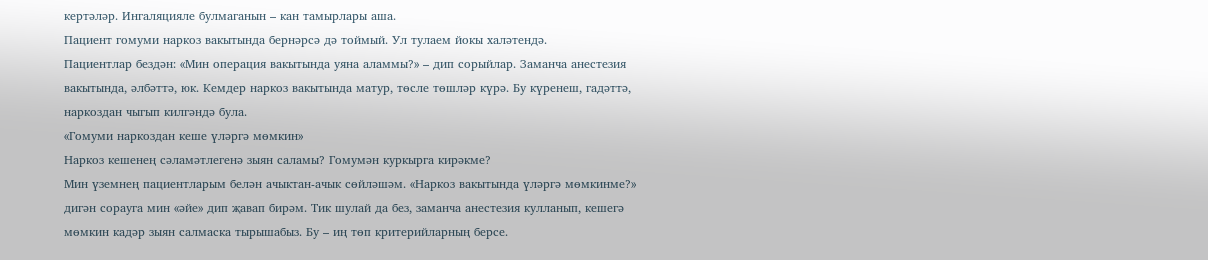кертәләр. Ингаляцияле булмаганын – кан тамырлары аша.
Пациент гомуми наркоз вакытында бернәрсә дә тоймый. Ул тулаем йокы халәтендә.
Пациентлар бездән: «Мин операция вакытында уяна аламмы?» – дип сорыйлар. Заманча анестезия вакытында, әлбәттә, юк. Кемдер наркоз вакытында матур, төсле төшләр күрә. Бу күренеш, гадәттә, наркоздан чыгып килгәндә була.
«Гомуми наркоздан кеше үләргә мөмкин»
Наркоз кешенең сәламәтлегенә зыян саламы? Гомумән куркырга кирәкме?
Мин үземнең пациентларым белән ачыктан-ачык сөйләшәм. «Наркоз вакытында үләргә мөмкинме?» дигән сорауга мин «әйе» дип җавап бирәм. Тик шулай да без, заманча анестезия кулланып, кешегә мөмкин кадәр зыян салмаска тырышабыз. Бу – иң төп критерийларның берсе.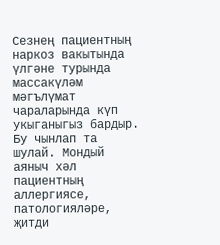Сезнең пациентның наркоз вакытында үлгәне турында массакүләм мәгълүмат чараларында күп укыганыгыз бардыр. Бу чынлап та шулай. Мондый аяныч хәл пациентның аллергиясе, патологияләре, җитди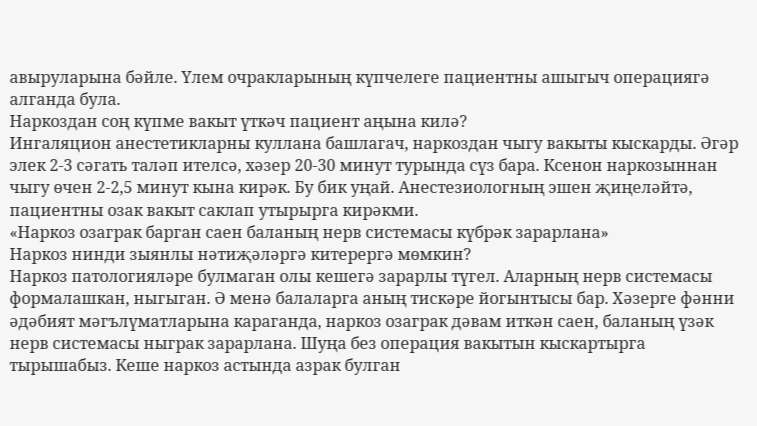авыруларына бәйле. Үлем очракларының күпчелеге пациентны ашыгыч операциягә алганда була.
Наркоздан соң күпме вакыт үткәч пациент аңына килә?
Ингаляцион анестетикларны куллана башлагач, наркоздан чыгу вакыты кыскарды. Әгәр элек 2-3 сәгать таләп ителсә, хәзер 20-30 минут турында сүз бара. Ксенон наркозыннан чыгу өчен 2-2,5 минут кына кирәк. Бу бик уңай. Анестезиологның эшен җиңеләйтә, пациентны озак вакыт саклап утырырга кирәкми.
«Наркоз озаграк барган саен баланың нерв системасы күбрәк зарарлана»
Наркоз нинди зыянлы нәтиҗәләргә китерергә мөмкин?
Наркоз патологияләре булмаган олы кешегә зарарлы түгел. Аларның нерв системасы формалашкан, ныгыган. Ә менә балаларга аның тискәре йогынтысы бар. Хәзерге фәнни әдәбият мәгълүматларына караганда, наркоз озаграк дәвам иткән саен, баланың үзәк нерв системасы ныграк зарарлана. Шуңа без операция вакытын кыскартырга тырышабыз. Кеше наркоз астында азрак булган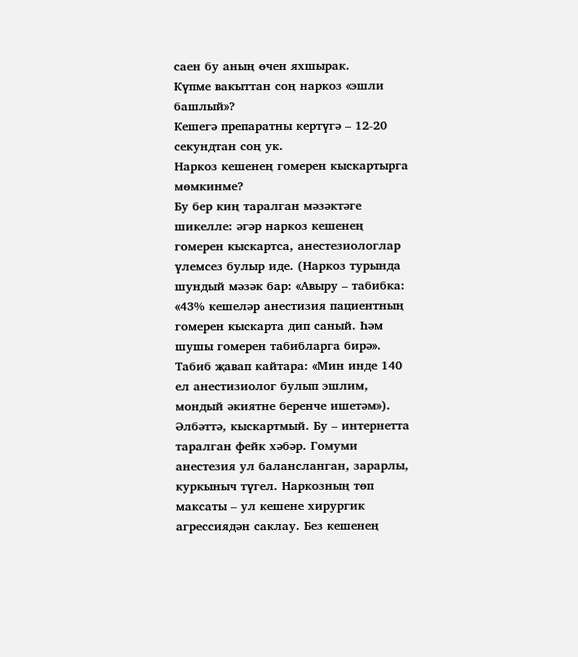саен бу аның өчен яхшырак.
Күпме вакыттан соң наркоз «эшли башлый»?
Кешегә препаратны кертүгә – 12-20 секундтан соң ук.
Наркоз кешенең гомерен кыскартырга мөмкинме?
Бу бер киң таралган мәзәктәге шикелле: әгәр наркоз кешенең гомерен кыскартса, анестезиологлар үлемсез булыр иде. (Наркоз турында шундый мәзәк бар: «Авыру – табибка: «43% кешеләр анестизия пациентның гомерен кыскарта дип саный. Һәм шушы гомерен табибларга бирә». Табиб җавап кайтара: «Мин инде 140 ел анестизиолог булып эшлим, мондый әкиятне беренче ишетәм»). Әлбәттә, кыскартмый. Бу – интернетта таралган фейк хәбәр. Гомуми анестезия ул балансланган, зарарлы, куркыныч түгел. Наркозның төп максаты – ул кешене хирургик агрессиядән саклау. Без кешенең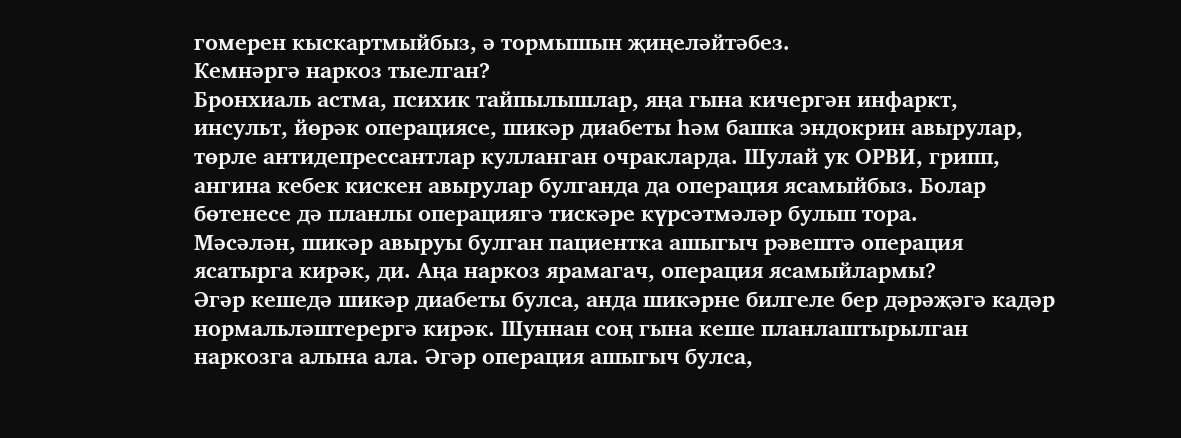гомерен кыскартмыйбыз, ә тормышын җиңеләйтәбез.
Кемнәргә наркоз тыелган?
Бронхиаль астма, психик тайпылышлар, яңа гына кичергән инфаркт, инсульт, йөрәк операциясе, шикәр диабеты һәм башка эндокрин авырулар, төрле антидепрессантлар кулланган очракларда. Шулай ук ОРВИ, грипп, ангина кебек кискен авырулар булганда да операция ясамыйбыз. Болар бөтенесе дә планлы операциягә тискәре күрсәтмәләр булып тора.
Мәсәлән, шикәр авыруы булган пациентка ашыгыч рәвештә операция ясатырга кирәк, ди. Аңа наркоз ярамагач, операция ясамыйлармы?
Әгәр кешедә шикәр диабеты булса, анда шикәрне билгеле бер дәрәҗәгә кадәр нормальләштерергә кирәк. Шуннан соң гына кеше планлаштырылган наркозга алына ала. Әгәр операция ашыгыч булса,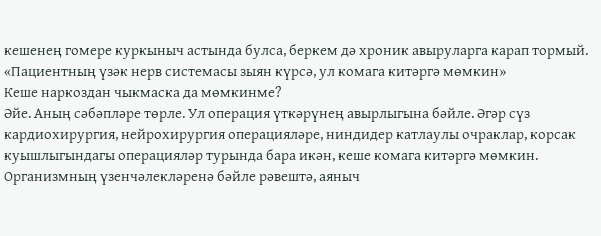кешенең гомере куркыныч астында булса, беркем дә хроник авыруларга карап тормый.
«Пациентның үзәк нерв системасы зыян күрсә, ул комага китәргә мөмкин»
Кеше наркоздан чыкмаска да мөмкинме?
Әйе. Аның сәбәпләре төрле. Ул операция үткәрүнең авырлыгына бәйле. Әгәр сүз кардиохирургия, нейрохирургия операцияләре, ниндидер катлаулы очраклар, корсак куышлыгындагы операцияләр турында бара икән, кеше комага китәргә мөмкин. Организмның үзенчәлекләренә бәйле рәвештә, аяныч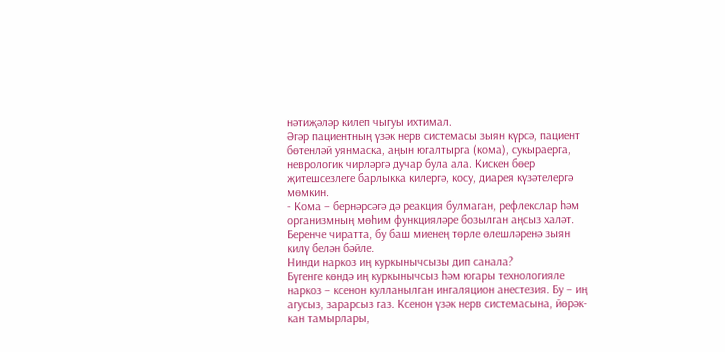нәтиҗәләр килеп чыгуы ихтимал.
Әгәр пациентның үзәк нерв системасы зыян күрсә, пациент бөтенләй уянмаска, аңын югалтырга (кома), сукыраерга, неврологик чирләргә дучар була ала. Кискен бөер җитешсезлеге барлыкка килергә, косу, диарея күзәтелергә мөмкин.
- Кома – бернәрсәгә дә реакция булмаган, рефлекслар һәм организмның мөһим функцияләре бозылган аңсыз халәт. Беренче чиратта, бу баш миенең төрле өлешләренә зыян килү белән бәйле.
Нинди наркоз иң куркынычсызы дип санала?
Бүгенге көндә иң куркынычсыз һәм югары технологияле наркоз – ксенон кулланылган ингаляцион анестезия. Бу – иң агусыз, зарарсыз газ. Ксенон үзәк нерв системасына, йөрәк-кан тамырлары,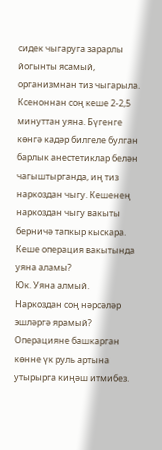сидек чыгаруга зарарлы йогынты ясамый, организмнан тиз чыгарыла. Ксеноннан соң кеше 2-2,5 минуттан уяна. Бүгенге көнгә кадәр билгеле булган барлык анестетиклар белән чагыштырганда, иң тиз наркоздан чыгу. Кешенең наркоздан чыгу вакыты берничә тапкыр кыскара.
Кеше операция вакытында уяна аламы?
Юк. Уяна алмый.
Наркоздан соң нәрсәләр эшләргә ярамый?
Операцияне башкарган көнне үк руль артына утырырга киңәш итмибез.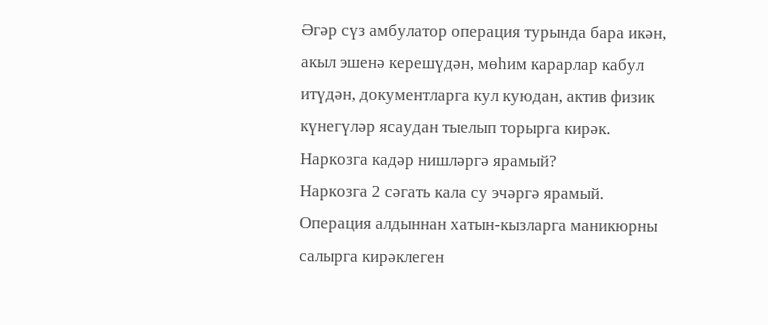Әгәр сүз амбулатор операция турында бара икән, акыл эшенә керешүдән, мөһим карарлар кабул итүдән, документларга кул куюдан, актив физик күнегүләр ясаудан тыелып торырга кирәк.
Наркозга кадәр нишләргә ярамый?
Наркозга 2 сәгать кала су эчәргә ярамый.
Операция алдыннан хатын-кызларга маникюрны салырга кирәклеген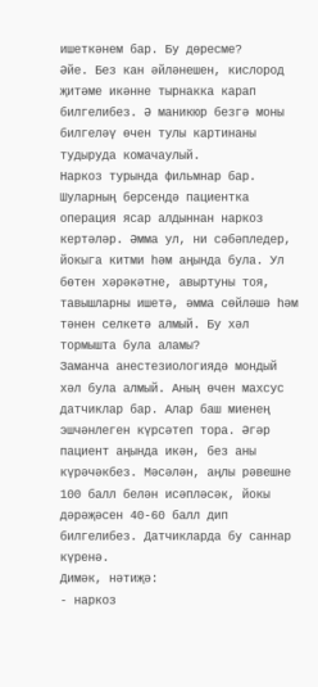ишеткәнем бар. Бу дөресме?
Әйе. Без кан әйләнешен, кислород җитәме икәнне тырнакка карап билгелибез. Ә маникюр безгә моны билгеләү өчен тулы картинаны тудыруда комачаулый.
Наркоз турында фильмнар бар. Шуларның берсендә пациентка операция ясар алдыннан наркоз кертәләр. Әмма ул, ни сәбәпледер, йокыга китми һәм аңында була. Ул бөтен хәрәкәтне, авыртуны тоя, тавышларны ишетә, әмма сөйләшә һәм тәнен селкетә алмый. Бу хәл тормышта була аламы?
Заманча анестезиологиядә мондый хәл була алмый. Аның өчен махсус датчиклар бар. Алар баш миенең эшчәнлеген күрсәтеп тора. Әгәр пациент аңында икән, без аны күрәчәкбез. Мәсәлән, аңлы рәвешне 100 балл белән исәпләсәк, йокы дәрәҗәсен 40-60 балл дип билгелибез. Датчикларда бу саннар күренә.
Димәк, нәтиҗә:
- наркоз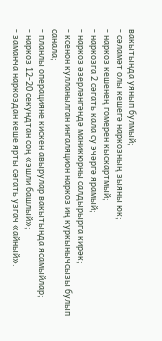вакытында уянып булмый;
- сәламәт олы кешегә наркозның зыяны юк;
- наркоз кешенең гомерен кыскартмый;
- наркозга 2 сәгать кала су эчәргә ярамый;
- наркоз әзерләнгәндә маникюрны салдырырга кирәк;
- ксенон кулланылган ингаляцион наркоз иң куркынычсызы булып санала;
- планлы операцияне кискен авырулар вакытында ясамыйлар;
- наркоз 12-20 секундтан соң «эшли башлый»;
- заманча наркоздан кеше ярты сәгать узгач «айный».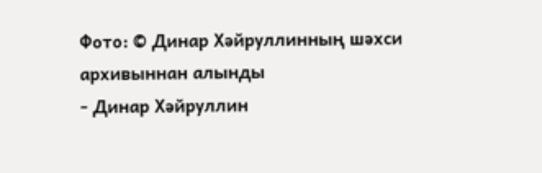Фото: © Динар Хәйруллинның шәхси архивыннан алынды
- Динар Хәйруллин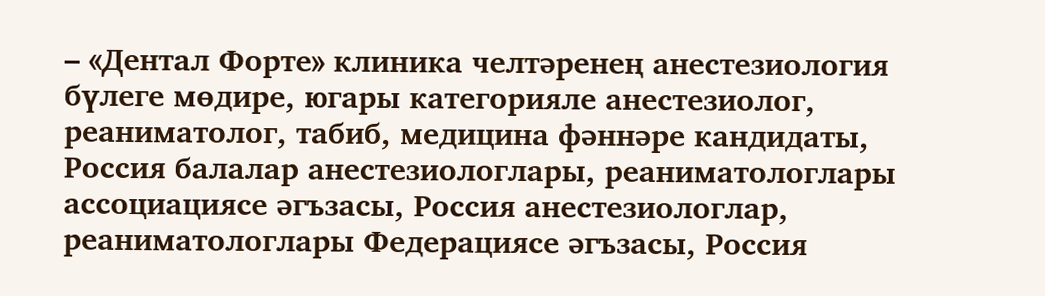– «Дентал Форте» клиника челтәренең анестезиология бүлеге мөдире, югары категорияле анестезиолог, реаниматолог, табиб, медицина фәннәре кандидаты, Россия балалар анестезиологлары, реаниматологлары ассоциациясе әгъзасы, Россия анестезиологлар, реаниматологлары Федерациясе әгъзасы, Россия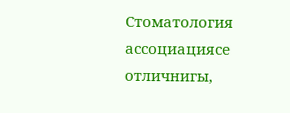Стоматология ассоциациясе отличнигы,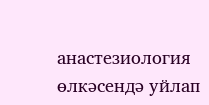анастезиология өлкәсендә уйлап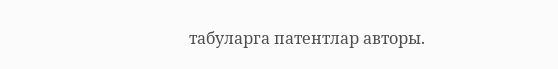табуларга патентлар авторы.